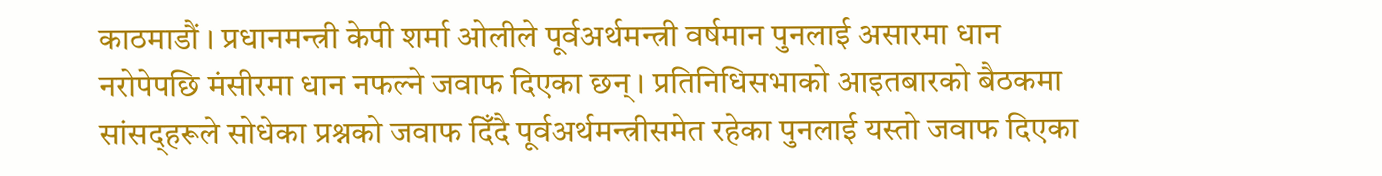काठमाडौं । प्रधानमन्त्री केपी शर्मा ओलीले पूर्वअर्थमन्त्री वर्षमान पुनलाई असारमा धान नरोपेपछि मंसीरमा धान नफल्ने जवाफ दिएका छन् । प्रतिनिधिसभाको आइतबारको बैठकमा सांसद्हरूले सोधेका प्रश्नको जवाफ दिँदै पूर्वअर्थमन्त्रीसमेत रहेका पुनलाई यस्तो जवाफ दिएका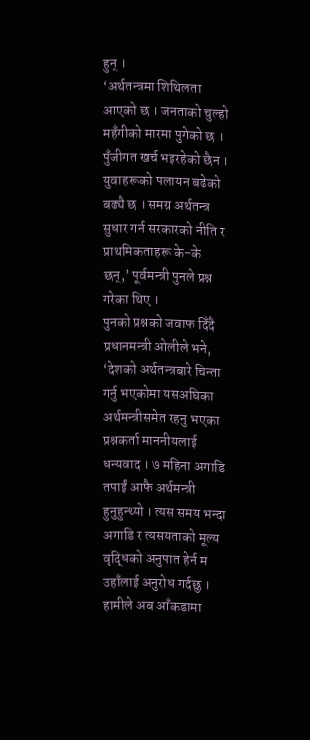हुन् ।
‘अर्थतन्त्रमा शिथिलता आएको छ । जनताको चुल्हो महँगीको मारमा पुगेको छ । पुँजीगत खर्च भइरहेको छैन । युवाहरूको पलायन बढेको बढ्यै छ । समग्र अर्थतन्त्र सुधार गर्न सरकारको नीति र प्राथमिकताहरू के-के छन्,’ पूर्वमन्त्री पुनले प्रश्न गरेका थिए ।
पुनको प्रश्नको जवाफ दिँदै प्रधानमन्त्री ओलीले भने, ‘देशको अर्थतन्त्रबारे चिन्ता गर्नु भएकोमा यसअघिका अर्थमन्त्रीसमेत रहनु भएका प्रश्नकर्ता माननीयलाई धन्यवाद । ७ महिना अगाडि तपाईं आफै अर्थमन्त्री हुनुहुन्थ्यो । त्यस समय भन्दा अगाडि र त्यसयताको मूल्य वृद्धिको अनुपात हेर्न म उहाँलाई अनुरोध गर्दछु । हामीले अब आँकडामा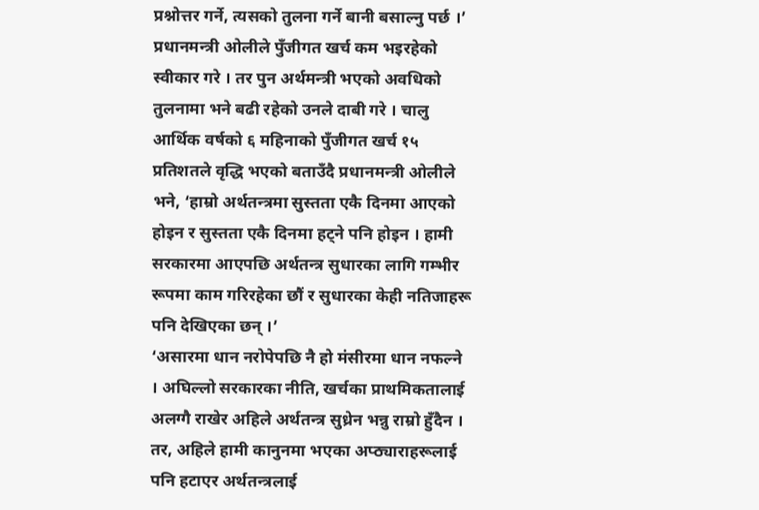प्रश्नोत्तर गर्ने, त्यसको तुलना गर्ने बानी बसाल्नु पर्छ ।’
प्रधानमन्त्री ओलीले पुँजीगत खर्च कम भइरहेको स्वीकार गरे । तर पुन अर्थमन्त्री भएको अवधिको तुलनामा भने बढी रहेको उनले दाबी गरे । चालु आर्थिक वर्षको ६ महिनाको पुँजीगत खर्च १५ प्रतिशतले वृद्धि भएको बताउँदै प्रधानमन्त्री ओलीले भने, ‘हाम्रो अर्थतन्त्रमा सुस्तता एकै दिनमा आएको होइन र सुस्तता एकै दिनमा हट्ने पनि होइन । हामी सरकारमा आएपछि अर्थतन्त्र सुधारका लागि गम्भीर रूपमा काम गरिरहेका छौं र सुधारका केही नतिजाहरू पनि देखिएका छन् ।’
‘असारमा धान नरोपेपछि नै हो मंसीरमा धान नफल्ने । अघिल्लो सरकारका नीति, खर्चका प्राथमिकतालाई अलग्गै राखेर अहिले अर्थतन्त्र सुध्रेन भन्नु राम्रो हुँदैन । तर, अहिले हामी कानुनमा भएका अप्ठ्याराहरूलाई पनि हटाएर अर्थतन्त्रलाई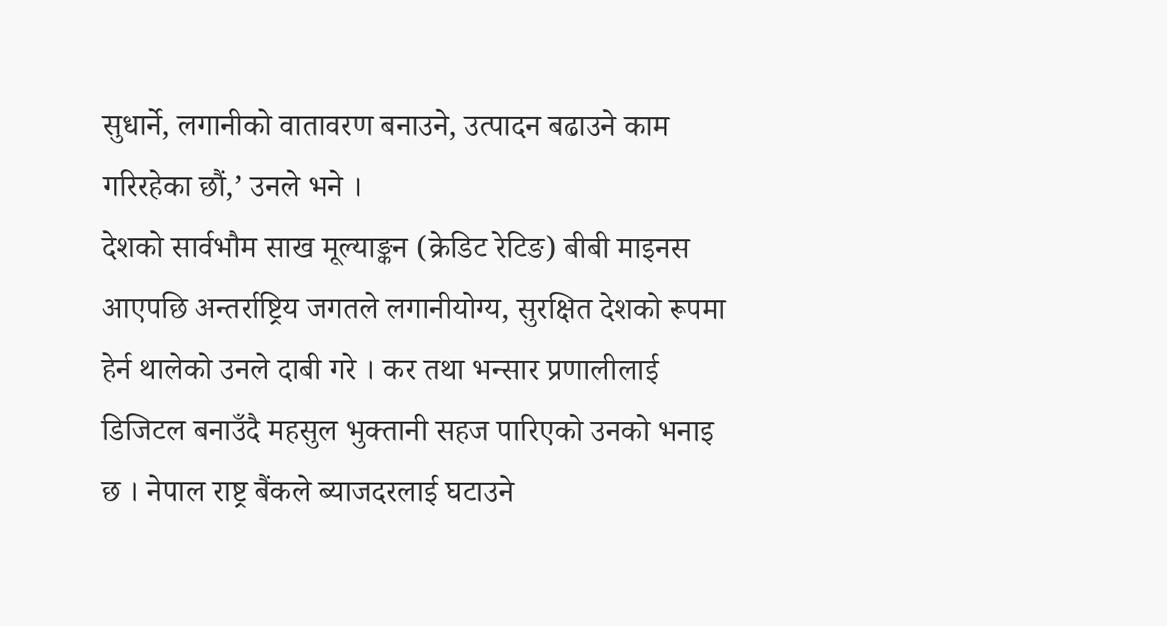सुधार्ने, लगानीको वातावरण बनाउने, उत्पादन बढाउने काम गरिरहेका छौं,’ उनले भने ।
देशको सार्वभौम साख मूल्याङ्कन (क्रेडिट रेटिङ) बीबी माइनस आएपछि अन्तर्राष्ट्रिय जगतले लगानीयोग्य, सुरक्षित देशको रूपमा हेर्न थालेको उनले दाबी गरे । कर तथा भन्सार प्रणालीलाई डिजिटल बनाउँदै महसुल भुक्तानी सहज पारिएको उनको भनाइ छ । नेपाल राष्ट्र बैंकले ब्याजदरलाई घटाउने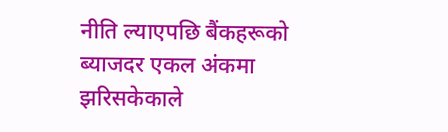नीति ल्याएपछि बैंकहरूको ब्याजदर एकल अंकमा झरिसकेकाले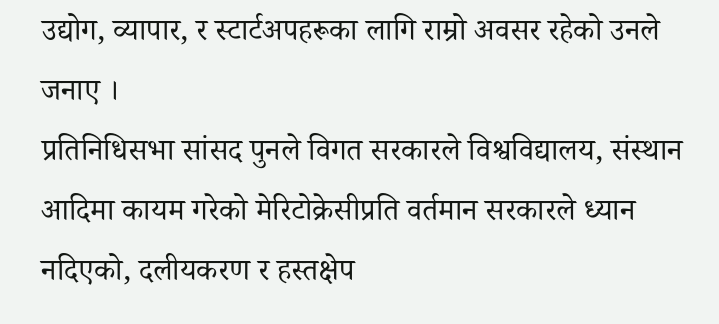उद्योग, व्यापार, र स्टार्टअपहरूका लागि राम्रो अवसर रहेको उनले जनाए ।
प्रतिनिधिसभा सांसद पुनले विगत सरकारले विश्वविद्यालय, संस्थान आदिमा कायम गरेको मेरिटोक्रेसीप्रति वर्तमान सरकारले ध्यान नदिएको, दलीयकरण र हस्तक्षेप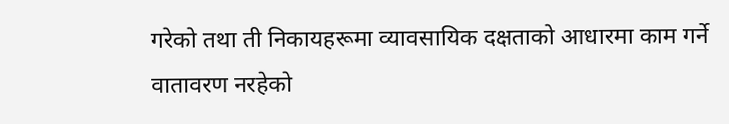गरेको तथा ती निकायहरूमा व्यावसायिक दक्षताको आधारमा काम गर्ने वातावरण नरहेको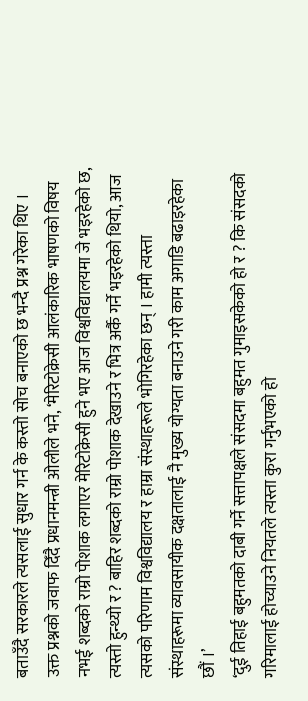बताउँदै सरकारले त्यसलाई सुधार गर्न के कस्तो सोच बनाएको छ भन्दै प्रश्न गरेका थिए ।
उक्त प्रश्नको जवाफ दिँदै प्रधानमन्त्री ओलीले भने, ‘मेरिटोक्रेसी आलंकारिक भाषणको विषय नभई शब्दको राम्रो पोशाक लगाएर मेरिटोक्रेसी हुने भए आज विश्वविद्यालयमा जे भइरहेको छ, त्यस्तो हुन्थ्यो र ? बाहिर शब्दको राम्रो पोशाक देखाउने र भित्र अर्कै गर्ने भइरहेको थियो, आज त्यसको परिणाम विश्वविद्यालय र हाम्रा संस्थाहरूले भोगिरहेका छन् । हामी त्यस्ता संस्थाहरूमा व्यावसायीक दक्षतालाई नै मुख्य योग्यता बनाउने गरी काम अगाडि बढाइरहेका छौं ।’
‘दुई तिहाई बहुमतको दाबी गर्ने सत्तापक्षले संसदमा बहुमत गुमाइसकेको हो र ? कि संसदको गरिमालाई होच्याउने नियतले त्यस्ता कुरा गर्नुभएको हो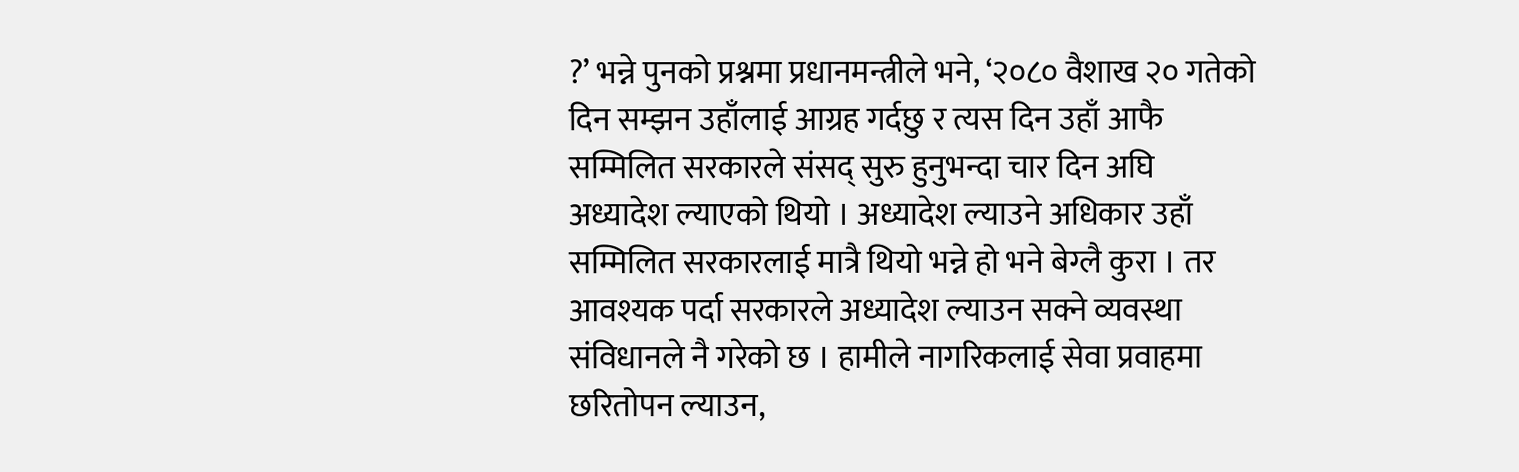?’ भन्ने पुनको प्रश्नमा प्रधानमन्त्रीले भने, ‘२०८० वैशाख २० गतेको दिन सम्झन उहाँलाई आग्रह गर्दछु र त्यस दिन उहाँ आफै सम्मिलित सरकारले संसद् सुरु हुनुभन्दा चार दिन अघि अध्यादेश ल्याएको थियो । अध्यादेश ल्याउने अधिकार उहाँ सम्मिलित सरकारलाई मात्रै थियो भन्ने हो भने बेग्लै कुरा । तर आवश्यक पर्दा सरकारले अध्यादेश ल्याउन सक्ने व्यवस्था संविधानले नै गरेको छ । हामीले नागरिकलाई सेवा प्रवाहमा छरितोपन ल्याउन,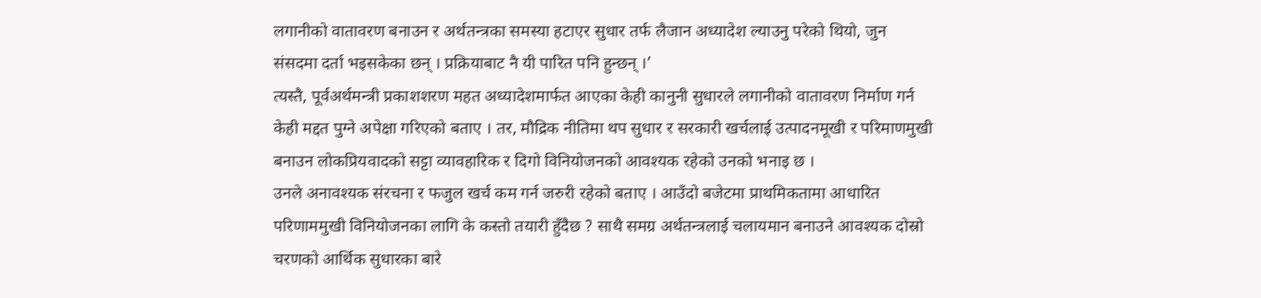लगानीको वातावरण बनाउन र अर्थतन्त्रका समस्या हटाएर सुधार तर्फ लैजान अध्यादेश ल्याउनु परेको थियो, जुन संसदमा दर्ता भइसकेका छन् । प्रक्रियाबाट नै यी पारित पनि हुन्छन् ।’
त्यस्तै, पूर्वअर्थमन्त्री प्रकाशशरण महत अध्यादेशमार्फत आएका केही कानुनी सुधारले लगानीको वातावरण निर्माण गर्न केही मद्दत पुग्ने अपेक्षा गरिएको बताए । तर, मौद्रिक नीतिमा थप सुधार र सरकारी खर्चलाई उत्पादनमूखी र परिमाणमुखी बनाउन लोकप्रियवादको सट्टा व्यावहारिक र दिगो विनियोजनको आवश्यक रहेको उनको भनाइ छ ।
उनले अनावश्यक संरचना र फजुल खर्च कम गर्न जरुरी रहेको बताए । आउँदो बजेटमा प्राथमिकतामा आधारित परिणाममुखी विनियोजनका लागि के कस्तो तयारी हुँदैछ ? साथै समग्र अर्थतन्त्रलाई चलायमान बनाउने आवश्यक दोस्रो चरणको आर्थिक सुधारका बारे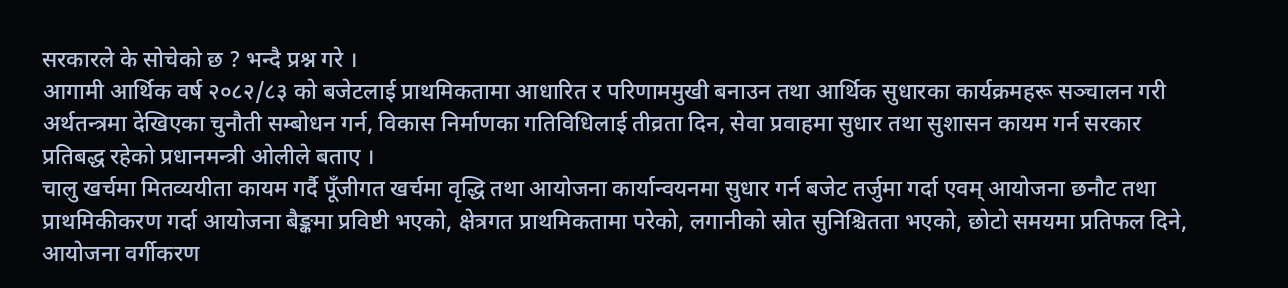सरकारले के सोचेको छ ? भन्दै प्रश्न गरे ।
आगामी आर्थिक वर्ष २०८२/८३ को बजेटलाई प्राथमिकतामा आधारित र परिणाममुखी बनाउन तथा आर्थिक सुधारका कार्यक्रमहरू सञ्चालन गरी अर्थतन्त्रमा देखिएका चुनौती सम्बोधन गर्न, विकास निर्माणका गतिविधिलाई तीव्रता दिन, सेवा प्रवाहमा सुधार तथा सुशासन कायम गर्न सरकार प्रतिबद्ध रहेको प्रधानमन्त्री ओलीले बताए ।
चालु खर्चमा मितव्ययीता कायम गर्दै पूँजीगत खर्चमा वृद्धि तथा आयोजना कार्यान्वयनमा सुधार गर्न बजेट तर्जुमा गर्दा एवम् आयोजना छनौट तथा प्राथमिकीकरण गर्दा आयोजना बैङ्कमा प्रविष्टी भएको, क्षेत्रगत प्राथमिकतामा परेको, लगानीको स्रोत सुनिश्चितता भएको, छोटो समयमा प्रतिफल दिने, आयोजना वर्गीकरण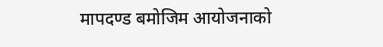मापदण्ड बमोजिम आयोजनाको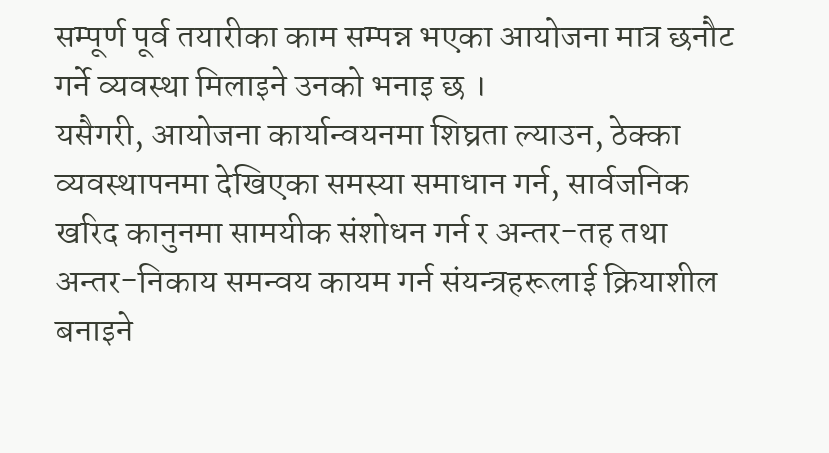सम्पूर्ण पूर्व तयारीका काम सम्पन्न भएका आयोजना मात्र छनौट गर्ने व्यवस्था मिलाइने उनको भनाइ छ ।
यसैगरी, आयोजना कार्यान्वयनमा शिघ्रता ल्याउन, ठेक्का व्यवस्थापनमा देखिएका समस्या समाधान गर्न, सार्वजनिक खरिद कानुनमा सामयीक संशोधन गर्न र अन्तर-तह तथा अन्तर-निकाय समन्वय कायम गर्न संयन्त्रहरूलाई क्रियाशील बनाइने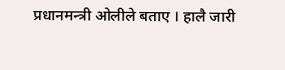प्रधानमन्त्री ओलीले बताए । हालै जारी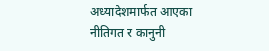अध्यादेशमार्फत आएका नीतिगत र कानुनी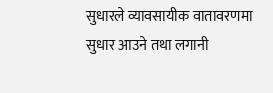सुधारले व्यावसायीक वातावरणमा सुधार आउने तथा लगानी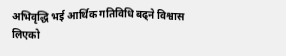अभिवृद्धि भई आर्थिक गतिविधि बढ्ने विश्वास लिएको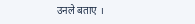उनले बताए ।